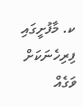ކ. މާފުށީގައި ފިރިހެނަކަށް ވަގެއް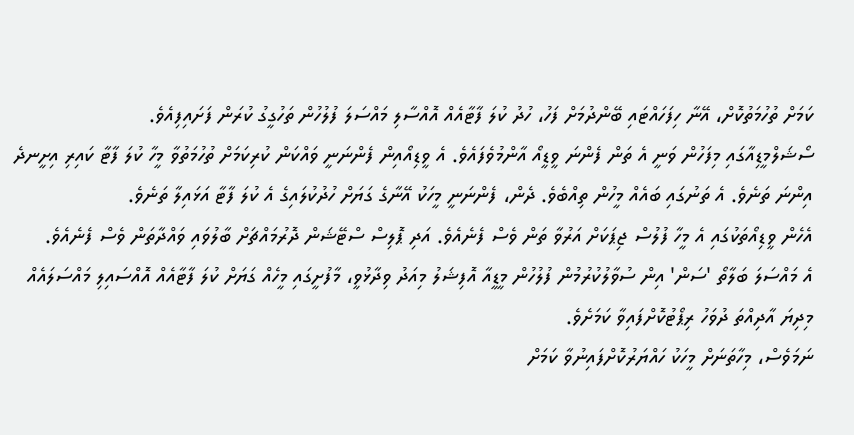ކަމަށް ތުހުމަތުކޮށް، އޭނާ ހިފަހައްޓައި ބޭންދުމަށް ފަހު، ހުދު ކުލަ ފާޓާއެއް އޮއްސާލި މައްސަލަ ފުލުހުން ތަހުގީގު ކުރަން ފަށައިފިއެވެ.
ސޯޝަލްމީޑިއާގައި މިފަހުން ވަނީ އެ ތަން ފެންނަ ވީޑީއޯ އާންމުވެފައެވެ. އެ ވީޑިއޯއިން ފެންނަނީ ވައްކަން ކުރިކަމަށް ތުހުމަތުވާ މީހާ ކުލަ ފާޓާ ކައިރި އިށީނދެ އިންނަ ތަނެވެ. އެ ތަނުގައި ބައެއް މީހުން ތިއްބެވެ. ދެން، ފެންނަނީ މީހަކު އޭނާގެ ގަޔަށް ހުދުކުލައިގެ އެ ކުލަ ފާޓާ އަޅައިލާ ތަނެވެ.
އެހެން ވީޑިއޯތަކުގައި އެ މީހާ ފުލުސް ޖިޕަކަށް އަރުވާ ތަން ވެސް ފެނެއެވެ. އަދި ޕޮލިސް ސްޓޭޝަން ދޮރުމައްޗަށް ބާލުވައި ވައްދާތަން ވެސް ފެނެއެވެ.
އެ މައްސަލަ ބަލާތޯ 'ސަން' އިން ސުވާލުކުރުމުން ފުލުހުން މީޑީއާ އޮފިޝަލު މިއަދު ވިދާޅުވީ، މާފުށީގައި މީހެއް ގަޔަށް ކުލަ ފާޓާއެއް އޮއްސައިލި މައްސަލައެއް މިދިޔަ އާދިއްތަ ދުވަހު ރިޕޯޓުކޮށްފައިވާ ކަމަށެވެ.
ނަމަވެސް، މިހާތަނަށް މީހަކު ހައްޔަރުކޮށްފައިނުވާ ކަމަށް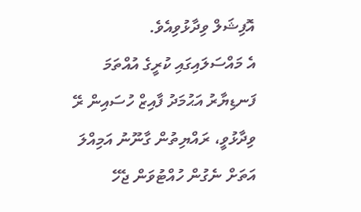އޮފިޝަލް ވިދާޅުވިއެވެ.
އެ މައްސަލައިގައި ކުރީގެ އުއްތަމަ ފަނޑިޔާރު އަޙުމަދު ފާއިޒް ހުސައިން ރޭ ވިދާޅުވީ، ރައްޔިތުން ގާނޫނު އަމިއްލަ އަތަށް ނެގުން ހުއްޓުވަން ޖެހޭ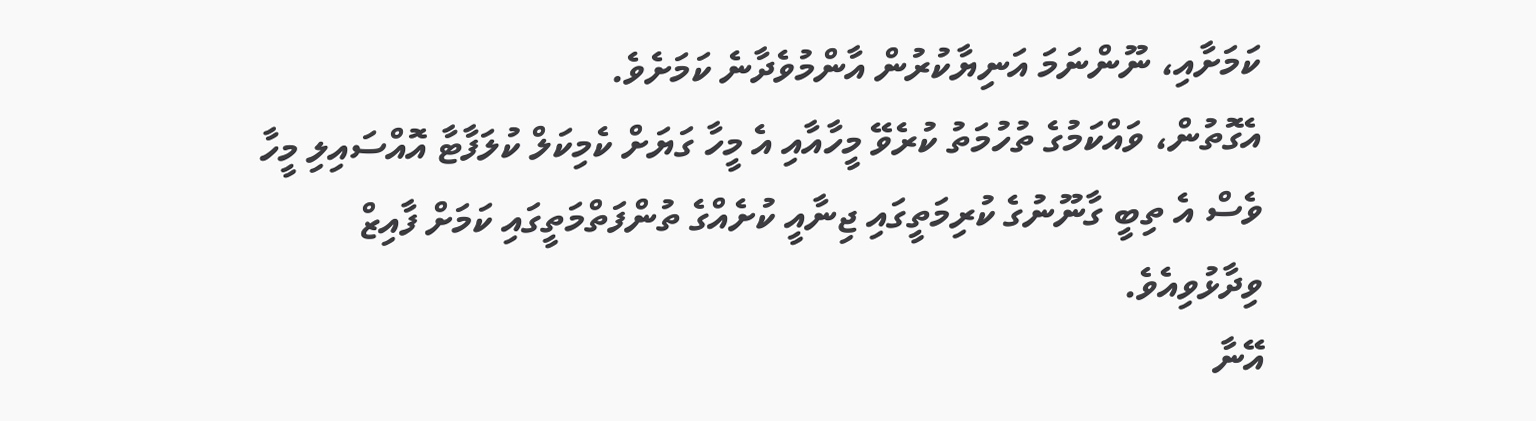ކަމަށާއި، ނޫންނަމަ އަނިޔާކުރުން އާންމުވެދާނެ ކަމަށެވެ.
އެގޮތުން، ވައްކަމުގެ ތުހުމަތު ކުރެވޭ މީހާއާއި އެ މީހާ ގަޔަށް ކެމިކަލް ކުލަފާޓާ އޮއްސައިލި މީހާ ވެސް އެ ތިބީ ގާނޫނުގެ ކުރިމަތީގައި ޖިނާއީ ކުށެއްގެ ތުންފަތްމަތީގައި ކަމަށް ފާއިޒް ވިދާޅުވިއެވެ.
އޭނާ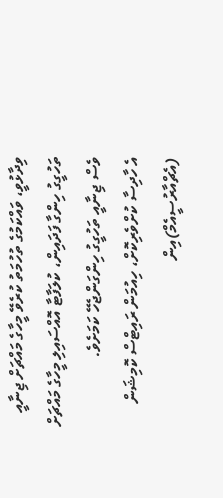ވިދާޅުވީ، ވައްކަމުގެ ތުހުމަތު ކުރެވޭ މީހާގެ މައްޗަށް ޖިނާއީ ތަހުގީގު ހިންގާ ފަދައިން، ކުލަފާޓާ އޮއްސައިލި މީހާގެ މައްޗަށް ވެސް ޖިނާއީ ތަހުގީގު ހިންގަންޖެހޭ ކަމަށެވެ.
އެ ހާދިސާ ކުށްވެރިކޮށް، ހިއުމަން ރައިޓްސް ކޮމިޝަން (އެޗްއާރުސީއެމް)އިން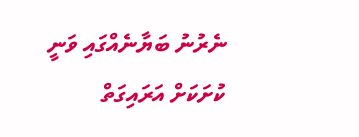ނެރުނު ބަޔާނެއްގައި ވަނީ ކުށަކަށް އަރައިގަތް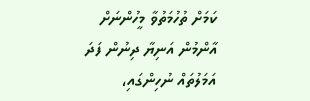ކަމަށް ތުހުމަތުވާ މީހުންނަށް އާންމުން އަނިޔާ ދިނުން ފަދަ އަމަލުތައް ނުހިންގައި،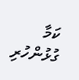ކަމާ ގުޅުންހުރި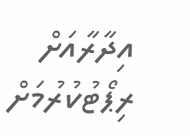އިދާރާއަށް ރިޕޯޓުކުރުމަށް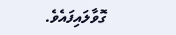ގޮވާލައިފައެވެ.